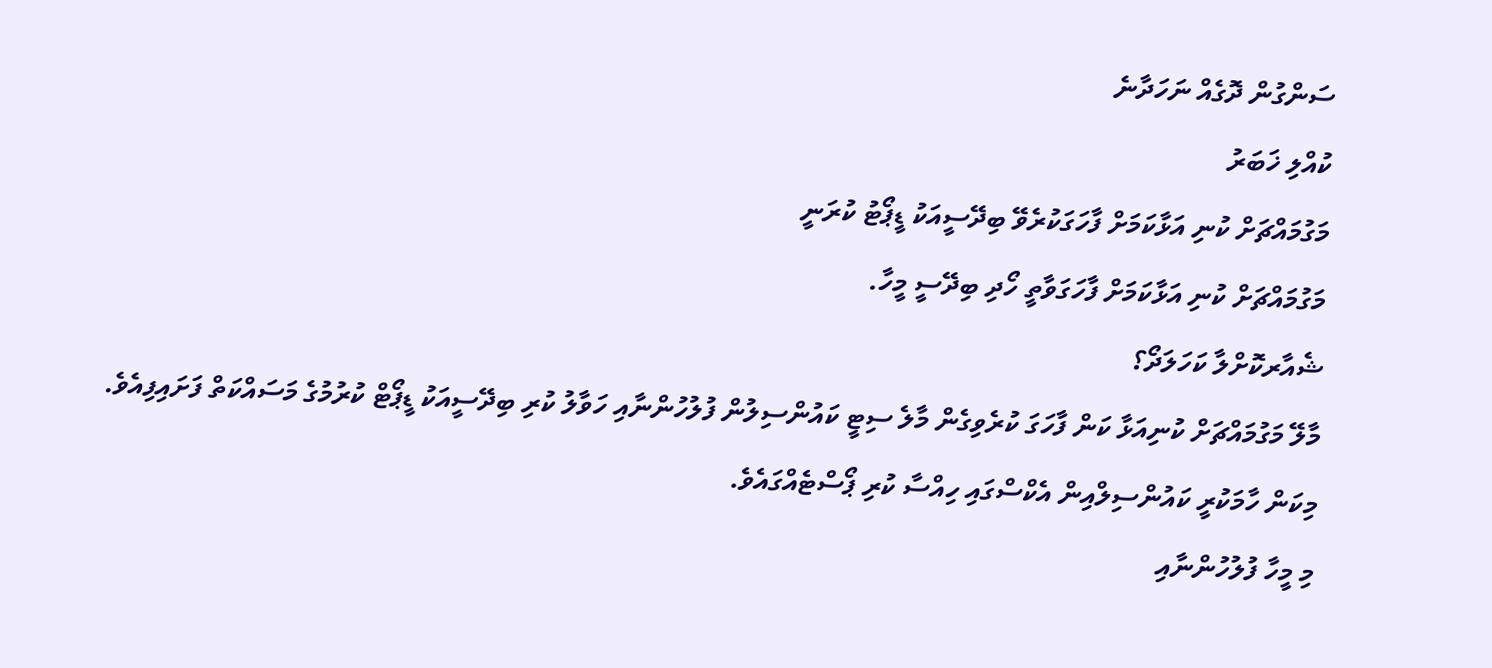ސަންގުން ދޮގެއް ނަހަދާނެ
ކުއްލި ޚަބަރު
މަގުމައްޗަށް ކުނި އަޅާކަމަށް ފާހަގަކުރެވޭ ބިދޭސީއަކު ޑީޕޯޓު ކުރަނީ
މަގުމައްޗަށް ކުނި އަޅާކަމަށް ފާހަގަވާތީ ހޯދި ބިދޭސީ މީހާ.
ޝެއާރކޮށްލާ ކަހަލަދޯ؟
މާލޭ މަގުމައްޗަށް ކުނިއަޅާ ކަން ފާހަގަ ކުރެވިގެން މާލެ ސިޓީ ކައުންސިލުން ފުލުހުންނާއި ހަވާލު ކުރި ބިދޭސީއަކު ޑީޕޯޓް ކުރުމުގެ މަސައްކަތް ފަށައިފިއެވެ.
މިކަން ހާމަކުރީ ކައުންސިލްއިން އެކްސްގައި ހިއްސާ ކުރި ޕޯސްޓެއްގައެވެ.
މި މީހާ ފުލުހުންނާއި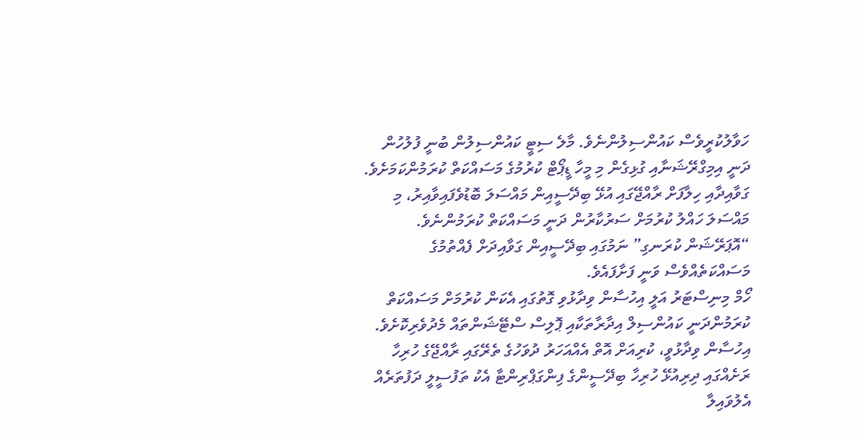ހަވާލުކުރީވެސް ކައުންސިލުންނެވެ. މާލެ ސިޓީ ކައުންސިލުން ބުނީ ފުލުހުން ދަނީ އިމިގްރޭޝަނާއި ގުޅިގެން މި މީހާ ޑީޕޯޓް ކުރުމުގެ މަސައްކަތް ކުރަމުންކަމަށެވެ.
ގަވާއިދާއި ހިލާފަށް ރާއްޖޭގައި އުޅޭ ބިދޭސީއިން މައްސަލަ ބޮޑުވެފައިވާއިރު، މި މައްސަލަ ހައްލު ކުރުމަށް ސަރުކާރުން ދަނީ މަސައްކަތް ކުރަމުންނެވެ.
“އޮޕަރޭޝަން ކުރަނގި” ނަމުގައި ބިދޭސީއިން ގަވާއިދަށް ފެއްތުމުގެ މަސައްކަތެއްވެސް ވަނީ ފަށާފައެވެ.
ހޯމް މިނިސްޓަރު އަލީ އިހުސާން ވިދާޅުވި ގޮތުގައި އެކަން ކުރުމަށް މަސައްކަތް ކުރަމުންދަނީ ކައުންސިލް އިދާރާތަކާއި ޕޮލިސް ސްޓޭޝަންތައް މެދުވެރިކޮށެވެ. އިހުސާން ވިދާޅުވީ، ކުރިއަށް އޮތް އެއްއަހަރު ދުވަހުގެ ތެރޭގައި ރާއްޖޭގެ ހުރިހާ ރަށެއްގައި ދިރިއުޅޭ ހުރިހާ ބިދޭސީންގެ ފިންގަޕްރިންޓާ އެކު ތަފުސީލީ ދަފުތަރެއް އެލުވައިލާ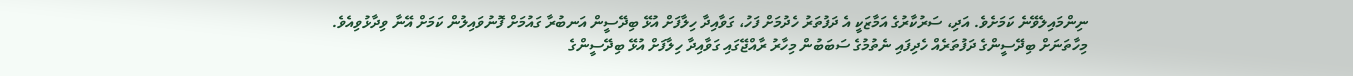ނިންމައިލެވޭނެ ކަމަށެވެ. އަދި، ސަރުކާރުގެ އަމާޒަކީ އެ ދަފުތަރު ހެދުމަށް ފަހު، ގަވާއިދާ ހިލާފަށް އުޅޭ ބިދޭސީން އަނބުރާ ގައުމަށް ފޮނުވައިލުން ކަމަށް އޭނާ ވިދާޅުވިއެވެ.
މިހާތަނަށް ބިދޭސީންގެ ދަފުތަރެއް ހެދިފައި ނެތުމުގެ ސަބަބުން މިހާރު ރާއްޖޭގައި ގަވާއިދާ ހިލާފަށް އުޅޭ ބިދޭސީންގެ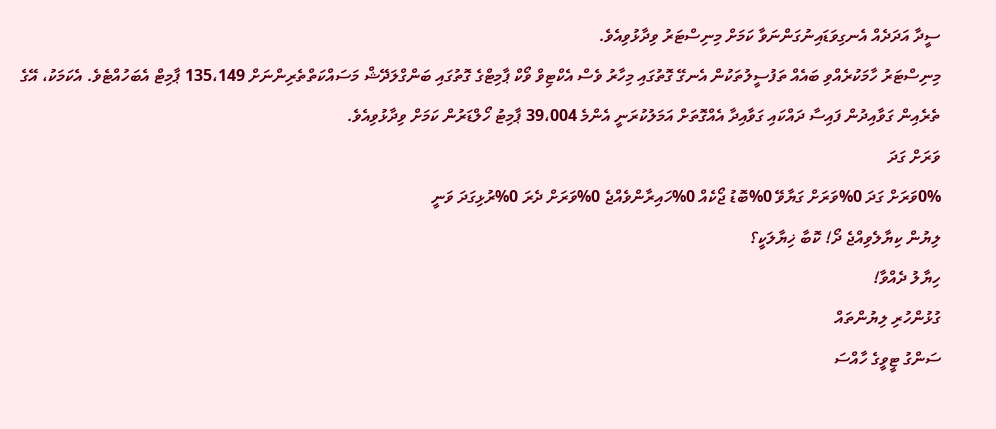ސީދާ އަދަދެއް އެނގިވަޑައިނުގަންނަވާ ކަމަށް މިނިސްޓަރު ވިދާޅުވިއެވެ.
މިނިސްޓަރު ހާމަކުރެއްވި ބައެއް ތަފުސީލުތަކުން އެނގޭ ގޮތުގައި މިހާރު ވެސް އެކްޓިވް ވޯކް ޕާމިޓްގެ ގޮތުގައި ބަންގްލަދޭޝް މަސައްކަތްތެރިންނަށް 135،149 ޕާމިޓް އެބަހުއްޓެވެ. އެކަމަކު، އޭގެ ތެރެއިން ގަވާއިދުން ފައިސާ ދައްކައި ގަވާއިދާ އެއްގޮތަށް އަމަލުކުރަނީ އެންމެ 39،004 ޕާމިޓު ހޯލްޑަރުން ކަމަށް ވިދާޅުވިއެވެ.
ވަރަށް ގަދަ
0%ވަރަށް ގަދަ 0%ވަރަށް ގަޔާވޭ 0%ބޮޑު ޖޯކެއް 0%ހައިރާންވެއްޖެ 0%ވަރަށް ދެރަ 0%ރުޅިގަދަ ވަނީ
ލިޔުން ކިޔާލެވިއްޖެ ދޯ! ކޮބާ ޚިޔާލަކީ؟
ހިޔާލު ދެއްވާ!
ގުޅުންހުރި ލިޔުންތައް
ސަންގު ޓީވީގެ ހާއްސަ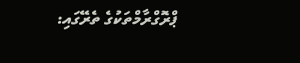ޕްރޮގްރާމްތަކުގެ ތެރޭގައި: